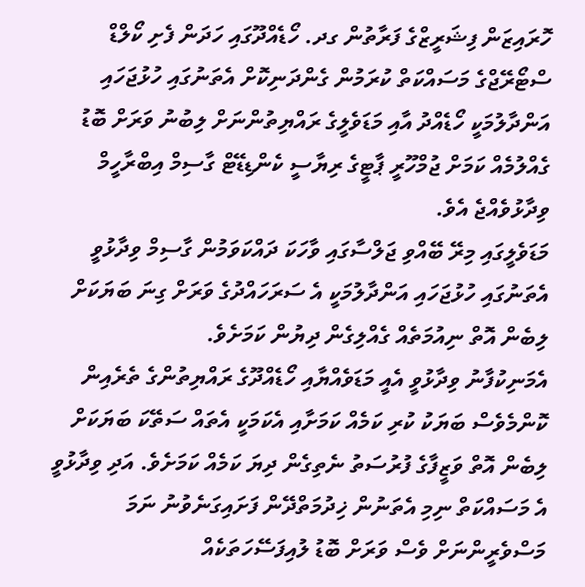ހޮރައިޒަން ފިޝަރީޒްގެ ފަރާތުން ގދ. ހޯޑެއްދޫގައި ހަދަން ފެށި ކޯލްޑް ސްޓޯރޭޖްގެ މަސައްކަތް ކުރަމުން ގެންދަނިކޮށް އެތަނުގައި ހުޅުޖަހައި އަންދާލުމަކީ ހޯޑެއްދު އާއި މަޑަވެލީގެ ރައްޔިތުންނަށް ލިބުނު ވަރަށް ބޮޑު ގެއްލުމެއް ކަމަށް ޖުމްހޫރީ ޕާޓީގެ ރިޔާސީ ކެންޑިޑޭޓް ގާސިމް އިބްރާހީމް ވިދާޅުވެއްޖެ އެވެ.
މަޑަވެލީގައި މިރޭ ބޭއްވި ޖަލްސާގައި ވާހަކަ ދައްކަވަމުން ގާސިމް ވިދާޅުވީ އެތަނުގައި ހުޅުޖަހައި އަންދާލުމަކީ އެ ސަރަހައްދުގެ ވަރަށް ގިނަ ބަޔަކަށް ލިބެން އޮތް ނިއުމަތެއް ގެއްލިގެން ދިޔުން ކަމަށެވެ.
އެމަނިކުފާނު ވިދާޅުވީ އެއީ މަޑަވެއްޔާއި ހޯޑެއްދޫގެ ރައްޔިތުންގެ ތެރެއިން ކޮންމެވެސް ބަޔަކު ކުރި ކަމެއް ކަމަށާއި އެކަމަކީ އެތައް ސަތޭކަ ބަޔަކަށް ލިބެން އޮތް ވަޒީފާގެ ފުރުސަތު ނެތިގެން ދިޔަ ކަމެއް ކަމަށެވެ. އަދި ވިދާޅުވީ އެ މަސައްކަތް ނިމި އެތަނުން ޚިދުމަތްދޭން ފަށައިގަނެވުނު ނަމަ މަސްވެރީންނަށް ވެސް ވަރަށް ބޮޑު ލުއިފަސޭހަތަކެއް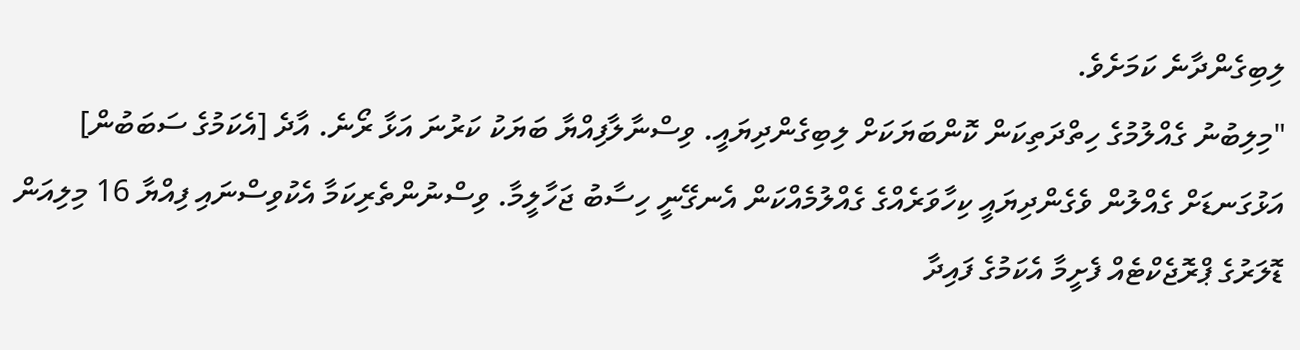ލިބިގެންދާނެ ކަމަށެވެ.
"މިލިބުނު ގެއްލުމުގެ ހިތްދަތިކަން ކޮންބަޔަކަށް ލިބިގެންދިޔައީ. ވިސްނާލާފިއްޔާ ބަޔަކު ކަރުނަ އަޅާ ރޯނެ. އާދެ [އެކަމުގެ ސަބަބުން] އަޅުގަނޑަށް ގެއްލުން ވެގެންދިޔައީ ކިހާވަރެއްގެ ގެއްލުމެއްކަން އެނގޭނީ ހިސާބު ޖަހާލީމާ. ވިސްނުންތެރިކަމާ އެކުވިސްނައި ފިއްޔާ 16 މިލިއަން ޑޮލަރުގެ ޕްރޮޖެކްޓެއް ފެށީމާ އެކަމުގެ ފައިދާ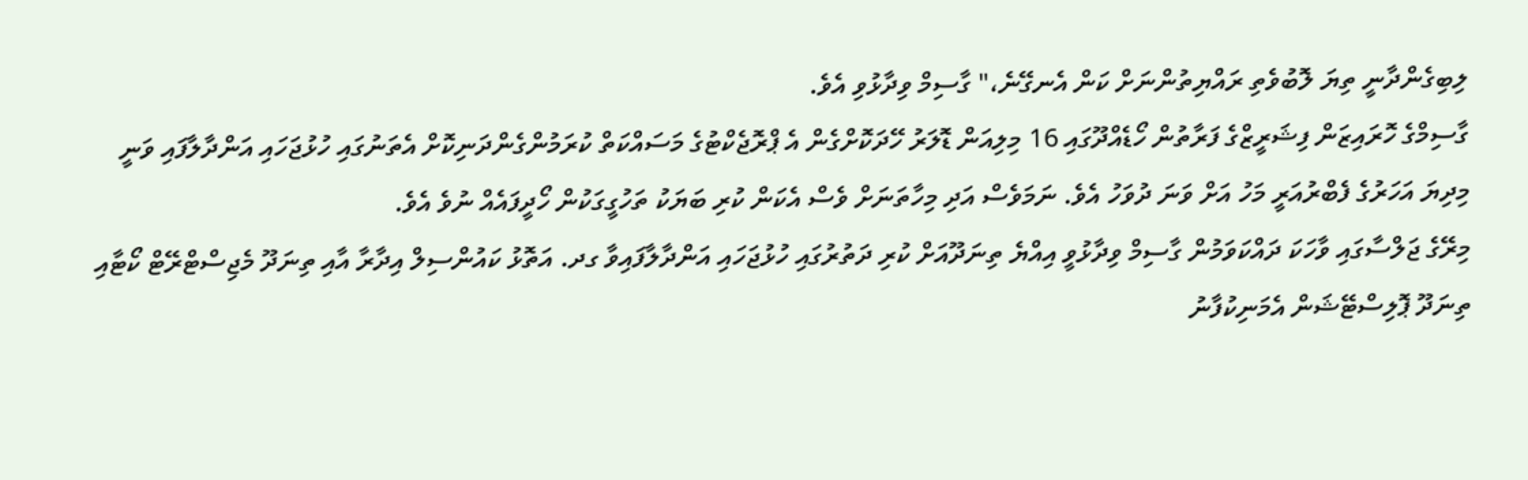ލިބިގެންދާނީ ތިޔަ ލޮބުވެތި ރައްޔިތުންނަށް ކަން އެނގޭނެ،" ގާސިމް ވިދާޅުވި އެވެ.
ގާސިމްގެ ހޮރައިޒަން ފިޝަރީޒްގެ ފަރާތުން ހޯޑެއްދޫގައި 16 މިލިއަން ޑޮލަރު ހޭދަކޮށްގެން އެ ޕްރޮޖެކްޓުގެ މަސައްކަތް ކުރަމުންގެންދަނިކޮށް އެތަނުގައި ހުޅުޖަހައި އަންދާލާފައި ވަނީ މިދިޔަ އަހަރުގެ ފެބްރުއަރީ މަހު އަށް ވަނަ ދުވަހު އެވެ. ނަމަވެސް އަދި މިހާތަނަށް ވެސް އެކަން ކުރި ބަޔަކު ތަހުގީގަކުން ހޯދީފައެއް ނުވެ އެވެ.
މިރޭގެ ޖަލްސާގައި ވާހަކަ ދައްކަވަމުން ގާސިމް ވިދާޅުވީ އިއްޔެ ތިނަދޫއަށް ކުރި ދަތުރުގައި ހުޅުޖަހައި އަންދާލާފައިވާ ގދ. އަތޮޅު ކައުންސިލް އިދާރާ އާއި ތިނަދޫ މެޖިސްޓްރޭޓް ކޯޓާއި ތިނަދޫ ޕޮލިސްޓޭޝަން އެމަނިކުފާނު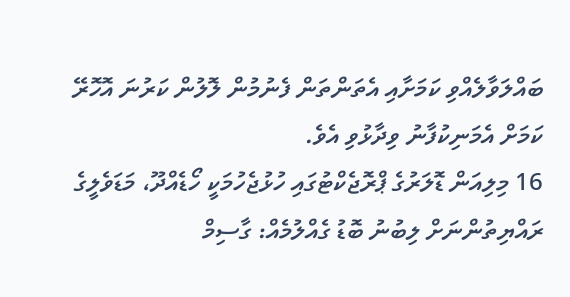ބައްލަވާލެއްވި ކަމަށާއި އެތަންތަން ފެނުމުން ލޮލުން ކަރުނަ އޮހޮރޭ ކަމަށް އެމަނިކުފާނު ވިދާޅުވި އެވެ.
16 މިލިއަން ޑޮލަރުގެ ޕްރޮޖެކްޓުގައި ހުޅުޖެހުމަކީ ހޯޑެއްދޫ، މަޑަވެލީގެ ރައްޔިތުންނަށް ލިބުނު ބޮޑު ގެއްލުމެއް: ގާސިމް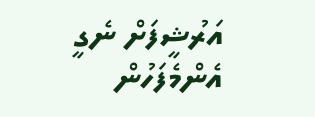އަރުޝީފަށް ނެގީ
އެންމެފަހުން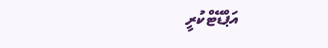އަޕްޑޭޓްކުރީ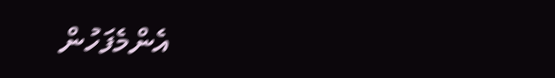އެންމެފަހުން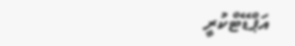އަޕްޑޭޓްކުރީ